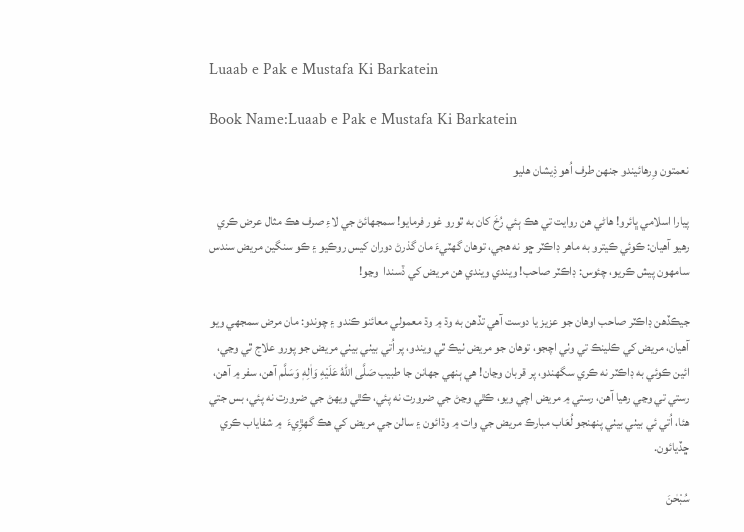Luaab e Pak e Mustafa Ki Barkatein

Book Name:Luaab e Pak e Mustafa Ki Barkatein

نعمتون وِرهائيندو جنهن طرف اُهو ذِيشان هليو

پيارا اسلامي ڀائرو! هاڻي هن روايت تي هڪ ٻئي رُخَ کان به ٿورو غور فرمايو! سمجهائڻ جي لاءِ صرف هڪ مثال عرض ڪري  رهيو آهيان: ڪوئي ڪيترو به ماهر ڊاڪٽر ڇو نه هجي، توهان گهٽيءَ مان گذرڻ دوران کيس روڪيو ۽ ڪو سنگين مريض سندس سامهون پيش ڪريو، چئوس: ڊاڪٽر صاحب! ويندي ويندي هن مريض کي ڏسندا  وڃو!

جيڪڏهن ڊاڪٽر صاحب اوهان جو عزيز يا دوست آهي تڏهن به وڌ ۾ وڌ معمولي معائنو ڪندو ۽ چوندو: مان مرض سمجهي ويو آهيان، مريض کي ڪلينڪ تي وٺي اچجو، توهان جو مريض ٺيڪ ٿي ويندو، پر اُتي بيٺي بيٺي مريض جو پورو علاج ٿي وڃي، ائين ڪوئي به ڊاڪٽر نه ڪري سگهندو، پر قربان وڃان! هي ٻنهي جهانن جا طبيب صَلَّى اللهُ عَلَيْهِ وَاٰلِهٖ وَسَلَّم آهن، سفر ۾ آهن، رستي تي وڃي رهيا آهن، رستي ۾ مريض اچي ويو، ڪٿي وڃڻ جي ضرورت نه پئي، ڪٿي ويهڻ جي ضرورت نه پئي، بس جتي هئا، اُتي ئي بيٺي بيٺي پنهنجو لُعَاب مبارڪ مريض جي وات ۾ وڌائون ۽ سالن جي مريض کي هڪ گهڙِيءَ  ۾ شفاياب ڪري ڇڏيائون.

سُبْحٰنَ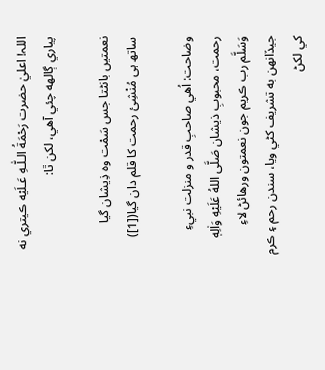اللہ! اعليٰ حضرت رَحْمَةُ الـلّٰـهِ عَـلَيْه ڪيتري نه پياري ڳالهه چئي آهي، لکن ٿا:

نعمتیں بانٹتا جس سَمْت وہ ذِیشان گیا              ساتھ ہی مُنْشِئ رحمت کا قلم دان گیا([1])

وضاحت: اُهي صاحبِ قدر و منزلت نبيءِ رحمت، محبوبِ ذيشان صَلَّى اللهُ عَلَيْهِ وَاٰلِهٖ وَسَلَّم رب ڪريم جون نعمتون ورهائڻ لاءِ جيڏانهن به تشريف کڻي ويا، سندن رحم ۽ ڪرم کي لکڻ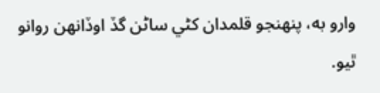وارو به، پنهنجو قلمدان کڻي ساڻن گڏ اوڏانهن روانو ٿيو.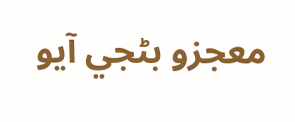معجزو بڻجي آيو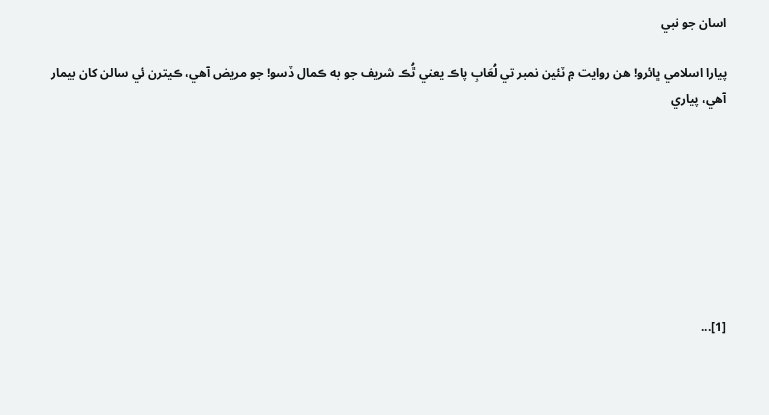اسان جو نبي

پيارا اسلامي ڀائرو! هن روايت ۾ ٽئين نمبر تي لُعَابِ پاڪ يعني ٿُڪ شريف جو به ڪمال ڏسو! جو مريض آهي، ڪيترن ئي سالن کان بيمار آهي، پياري








[1]...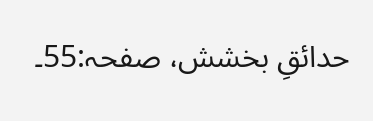حدائقِ بخشش، صفحہ:55۔